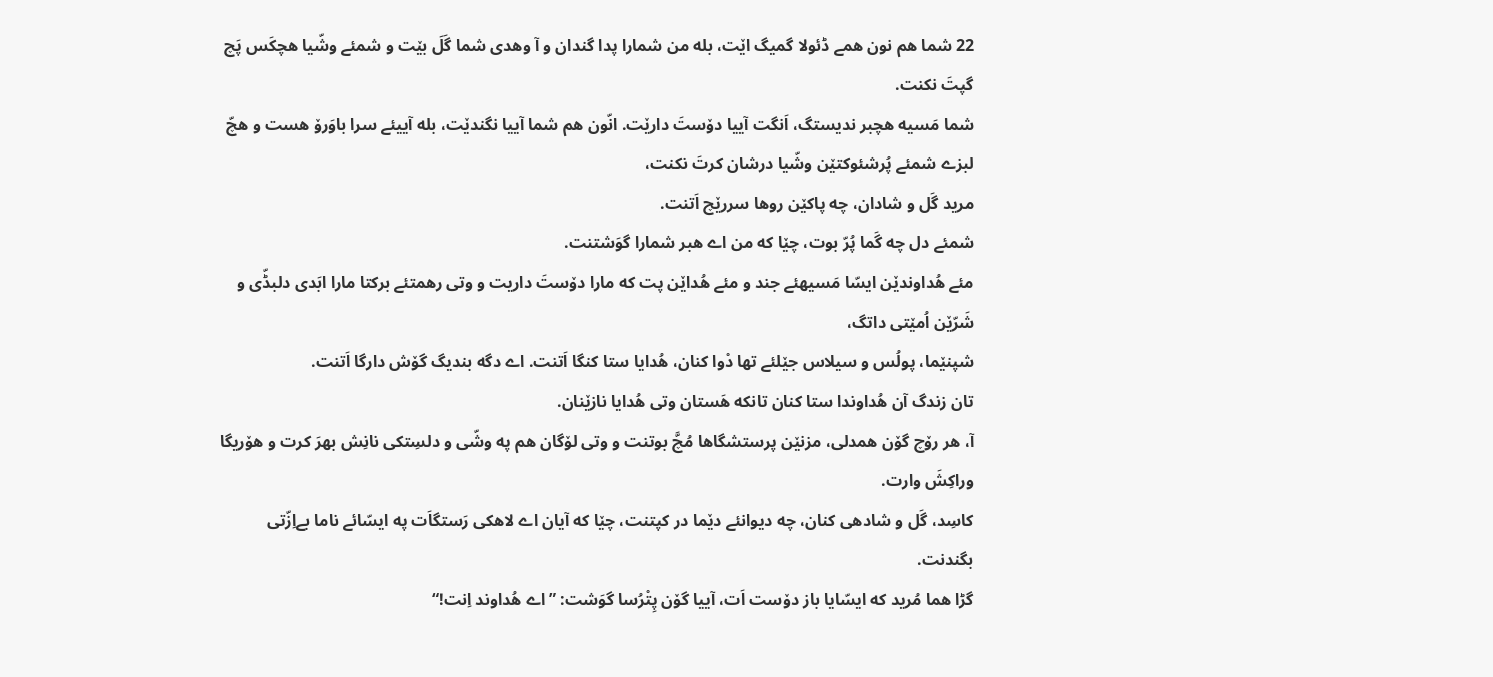22 شما هم نون همے ڈئولا گمیگ اێت، بله من شمارا پدا گندان و آ وهدی شما گَلَ بێت و شمئے وشّیا هچکَس پَچ گپتَ نکنت.
شما مَسیه هچبر ندیستگ، اَنگت آییا دۆستَ دارێت. انّون هم شما آییا نگندێت، بله آییئے سرا باوَرۆ هست و هچّ لبزے شمئے پُرشئوکتێن وشّیا درشان کرتَ نکنت،
مرید گَل و شادان، چه پاکێن روها سررێچ اَتنت.
شمئے دل چه گَما پُرّ بوت، چێا که من اے هبر شمارا گوَشتنت.
مئے هُداوندێن ایسّا مَسیهئے جند و مئے هُداێن پت که مارا دۆستَ داریت و وتی رهمتئے برکتا مارا ابَدی دلبڈّی و شَرّێن اُمێتی داتگ،
شپنێما، پولُس و سیلاس جێلئے تها دْوا کنان، هُدایا ستا کنگا اَتنت. اے دگه بندیگ گۆش دارگا اَتنت.
تان زندگ آن هُداوندا ستا کنان تانکه هَستان وتی هُدایا نازێنان.
آ، هر رۆچ گۆن همدلی، مزنێن پرستشگاها مُچَّ بوتنت و وتی لۆگان هم په وشّی و دلسِتکی نانِش بهرَ کرت و هۆریگا وراکِشَ وارت.
کاسِد، گَل و شادهی کنان، چه دیوانئے دێما در کپتنت، چێا که آیان اے لاهکی رَستگاَت په ایسّائے ناما بےاِزّتی بگندنت.
گڑا هما مُرید که ایسّایا باز دۆست اَت، آییا گۆن پِتْرُسا گوَشت: ”اے هُداوند اِنت!“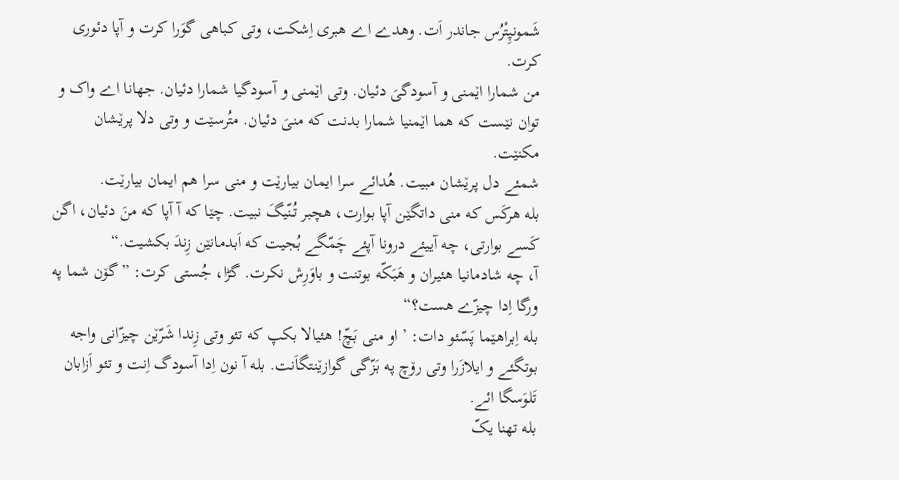شَمونپِتْرُس جاندر اَت. وهدے اے هبری اِشکت، وتی کباهی گوَرا کرت و آپا دئوری کرت.
من شمارا اێمنی و آسودگیَ دئیان. وتی اێمنی و آسودگیا شمارا دئیان. جهانا اے واک و توان نێست که هما اێمنیا شمارا بدنت که منیَ دئیان. متُرسێت و وتی دلا پرێشان مکنێت.
شمئے دل پرێشان مبیت. هُدائے سرا ایمان بیارێت و منی سرا هم ایمان بیارێت.
بله هرکَس که منی داتگێن آپا بوارت، هچبر تُنّیگَ نبیت. چێا که آ آپا که منَ دئیان، اگن کَسے بوارتی، چه آییئے درونا آپئے چَمّگے بُجیت که اَبدمانێن زِندَ بکشیت.“
آ، چه شادمانیا هئیران و هَبَکّه بوتنت و باوَرِش نکرت. گڑا، جُستی کرت: ”گۆن شما په ورگا اِدا چیزّے هست؟“
بله اِبراهێما پَسّئو دات: ’او منی بَچّ! هئیالا بکپ که تئو وتی زِندا شَرّێن چیزّانی واجه بوتگئے و ایلازَرا وتی رۆچ په بَزّگی گوازێنتگاَنت. بله آ نون اِدا آسودگ اِنت و تئو اَزابان تَلوَسگا ائے.
بله تهنا یکّ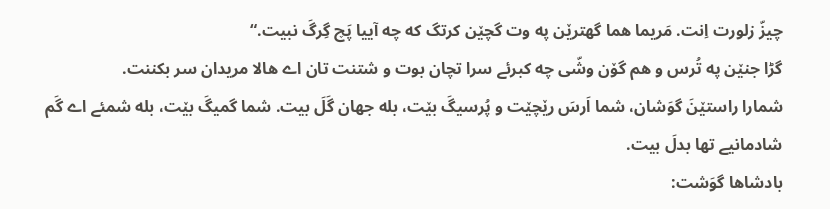چیزّ زلورت اِنت. مَریما هما گهترێن په وت گچێن کرتگ که چه آییا پَچ گِرگَ نبیت.“
گڑا جنێن په تُرس و هم گۆن وشّی چه کبرئے سرا تچان بوت و شتنت تان اے هالا مریدان سر بکننت.
شمارا راستێنَ گوَشان، شما اَرسَ رێچێت و پُرسیگَ بێت، بله جهان گَلَ بیت. شما گمیگَ بێت، بله شمئے اے گَم شادمانیے تها بدلَ بیت.
بادشاها گوَشت: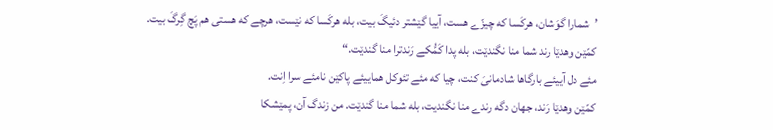’شمارا گوَشان، هرکَسا که چیزّے هست، آییا گێشتر دئیگَ بیت، بله هرکَسا که نێست، هرچے که هستی هم پَچ گِرگَ بیت.
کمّێن وهدێا رند شما منا نگندێت، بله پدا کَمُّکے رَندترا منا گندێت.“
مئے دل آییئے بارگاها شادمانیَ کنت، چیا که مئے تئوکل هماییئے پاکێن نامئے سرا اِنت.
کمّێن وهدێا رَند، جهان دگه رندے منا نگندیت، بله شما منا گندێت. من زندگ آن، پمێشکا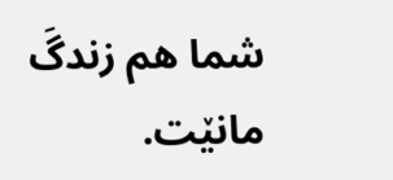شما هم زندگَ مانێت.